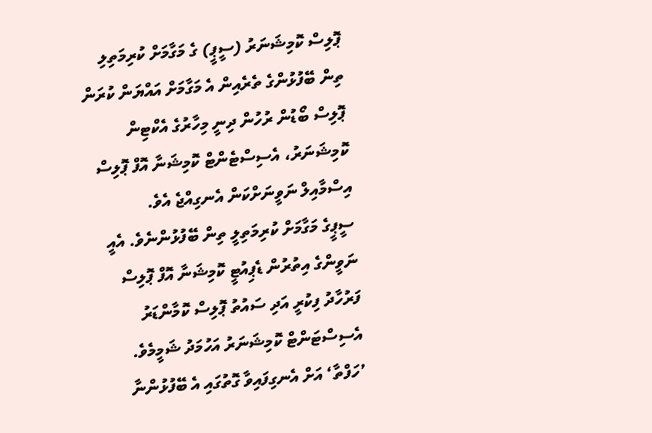ޕޮލިސް ކޮމިޝަނަރު (ސީޕީ) ގެ މަގާމަށް ކުރިމަތިލި ތިން ބޭފުޅުންގެ ތެރެއިން އެ މަގާމަށް އައްޔަން ކުރަން ޕޮލިސް ބޯޑުން ރުހުން ދިނީ މިހާރުގެ އެކްޓިން ކޮމިޝަނަރު، އެސިސްޓެންޓް ކޮމިޝަނާ އޮފް ޕޮލިސް އިސްމާއިލް ނަވީނަށްކަން އެނގިއްޖެ އެވެ.
ސީޕީގެ މަގާމަށް ކުރިމަތިލީ ތިން ބޭފުޅުންނެވެ. އެއީ ނަވީންގެ އިތުރުން ޑެޕިއުޓީ ކޮމިޝަނާ އޮފް ޕޮލިސް ފަރުހާދު ފިކުރީ އަދި ސައުތު ޕޮލިސް ކޮމާންޑަރު އެސިސްޓަންޓް ކޮމިޝަނަރު އަހުމަދު ޝަމީމެވެ.
’ހަފްތާ‘ އަށް އެނގިފައިވާ ގޮތުގައި އެ ބޭފުޅުންނާ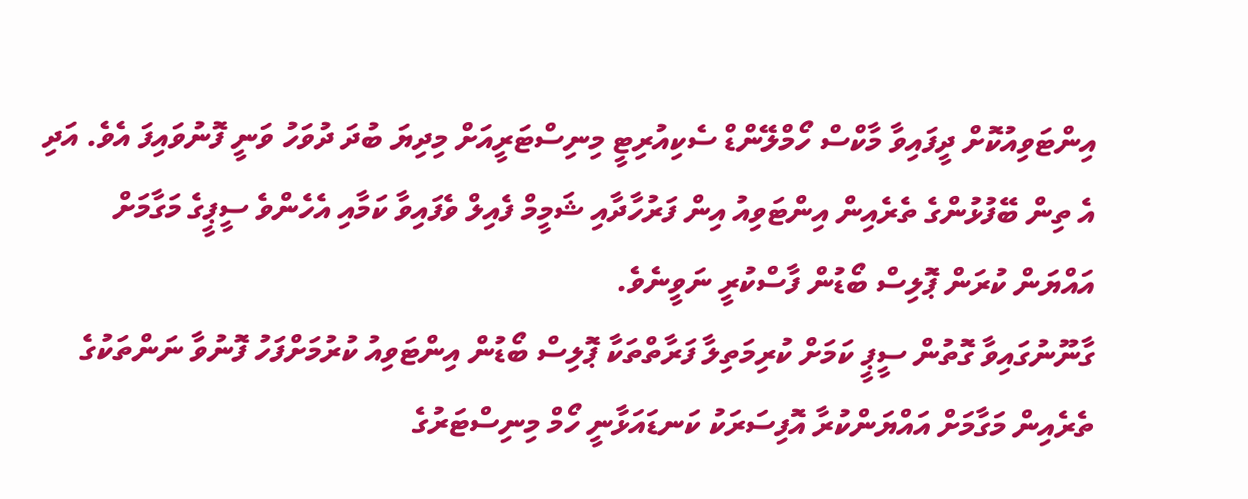އިންޓަވިއުކޮށް ދީފައިވާ މާކްސް ހޯމްލޭންޑް ސެކިއުރިޓީ މިނިސްޓަރީއަށް މިދިޔަ ބުދަ ދުވަހު ވަނީ ފޮނުވައިފަ އެވެ. އަދި އެ ތިން ބޭފުޅުންގެ ތެރެއިން އިންޓަވިއު އިން ފަރުހާދާއި ޝަމީމް ފެއިލް ވެފައިވާ ކަމާއި އެހެންވެ ސީޕީގެ މަގާމަށް އައްޔަން ކުރަން ޕޮލިސް ބޯޑުން ފާސްކުރީ ނަވީނެވެ.
ގާނޫނުގައިވާ ގޮތުން ސީޕީ ކަމަށް ކުރިމަތިލާ ފަރާތްތަކާ ޕޮލިސް ބޯޑުން އިންޓަވިއު ކުރުމަށްފަހު ފޮނުވާ ނަންތަކުގެ ތެރެއިން މަގާމަށް އައްޔަންކުރާ އޮފިސަރަކު ކަނޑައަޅާނީ ހޯމް މިނިސްޓަރުގެ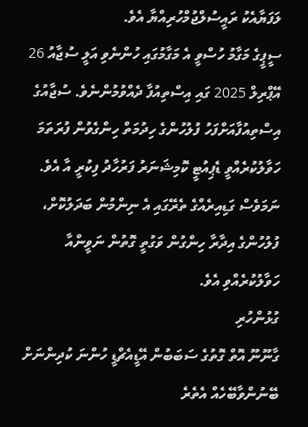ލަފަޔާއެކު ރައީސުލްޖުމްހުރިއްޔާ އެވެ.
ސީޕީގެ މަގާމު ހުސްވީ އެ މަގާމުގައި ހުންނެވި އަލީ ސުޖާއު 26 އޭޕްރިލް 2025 ގައި އިސްތިއުފާ ދެއްވުމުންނެވެ. ސުޖާއުގެ އިސްތިއުފާއަށްފަހު ފުލުހުންގެ ހިދުމަތް ހިންގެވުން ފުރަތަމަ ހަވާލުކުރެއްވީ ޑެޕިއުޓީ ކޮމިޝަނަރު ފަރުހާދު ފިކުރީ އާ އެވެ. ނަމަވެސް ގަޑިއިރެއްގެ ތެރޭގައި އެ ނިންމުން ބަދަލުކޮށް، ފުލުހުންގެ އިދާރާ ހިންގުން ވަގުތީ ގޮތުން ނަވީންއާ ހަވާލުކުރެއްވި އެވެ.
ގުޅުންހުރި
ގާނޫނޫ އޮތް ގޮތުގެ ސަބަބުން އޭޑީއެޗްޑީ ހުންނަ ކުދިންނަށް ބޭނުންވާބޭހެއް އެތެރެ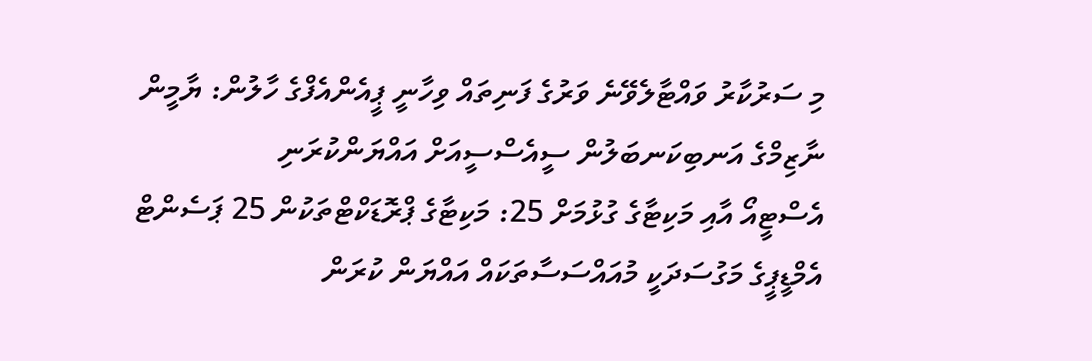މި ސަރުކާރު ވައްޓާލެވޭނެ ވަރުގެ ފަނިތައް ވިހާނީ ޕީއެންއެފްގެ ހާލުން: ޔާމީން
ނާޒިމްގެ އަނބިކަނބަލުން ސީއެސްސީއަށް އައްޔަންކުރަނި
އެސްޓީއޯ އާއި މަކިޓާގެ ގުޅުމަށް 25: މަކިޓާގެ ޕްރޮޑަކްޓްތަކުން 25 ޕަސެންޓް
އެމްޑީޕީގެ މަގުސަދަކީ މުއައްސަސާތަކައް އައްޔަން ކުރަން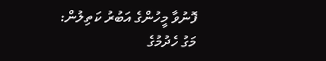ފޮނުވާ މީހުންގެ އަބުރު ކަތިލުން:
މަގު ހެދުމުގެ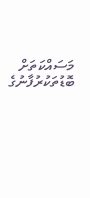މަސައްކަތަށް ބޮޑުތަކުރުފާނުގެ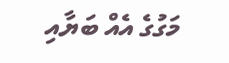މަގުގެ އެއް ބަޔާއި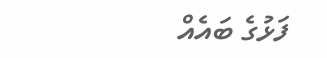ފަޅުގެ ބައެއް